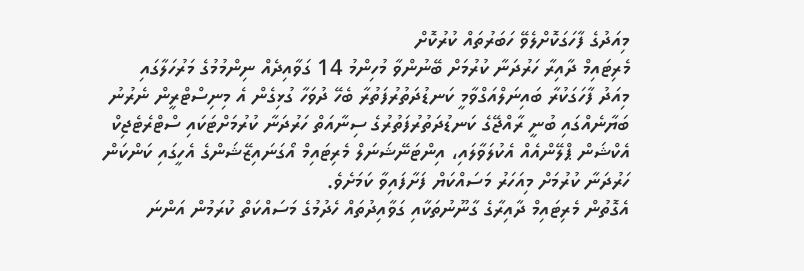މިއަދުގެ ފާހަގަކޮށްލެވޭ ހަބަރުތައް ކުރުކޮށް
މެރިޓައިމް ދާއިރާ ހަރުދަނާ ކުރުމަށް ބޭނުންވާ މުހިންމު 14 ގަވާއިދެއް ނިންމުމުގެ މަރުހަލާގައި
މިއަދު ފާހަގަކުރާ ބައިނަލްއަގްވާމީ ކަނޑުދަތުރުފަތުރާ ބެހޭ ދުވަހާ ގުޅިގެން އެ މިނިސްޓްރީން ނެރުނު ބަޔާނެއްގައި ބުނީ ރާއްޖޭގެ ކަނޑުދަތުރުފަތުރުގެ ސިނާއަތް ހަރުދަނާ ކުރުމަށްޓަކައި ސްޓްރެޓެޖިކް އެކްޝަން ޕްލޭންއެއް އެކުލަވާލައި، އިންޓަނޭޝަނަލް މެރިޓައިމް އޯގަނައިޒޭޝަންގެ އެހީގައި ކަންކަން ހަރުދަނާ ކުރުމަށް މިއަހަރު މަސައްކަޔް ފަށާފައިވާ ކަމަށެވެ.
އެގޮތުން މެރިޓައިމް ދާއިރާގެ ގާނޫނުތަކާއި ގަވާއިދުތައް ހެދުމުގެ މަސައްކަތް ކުރަމުން އަންނަ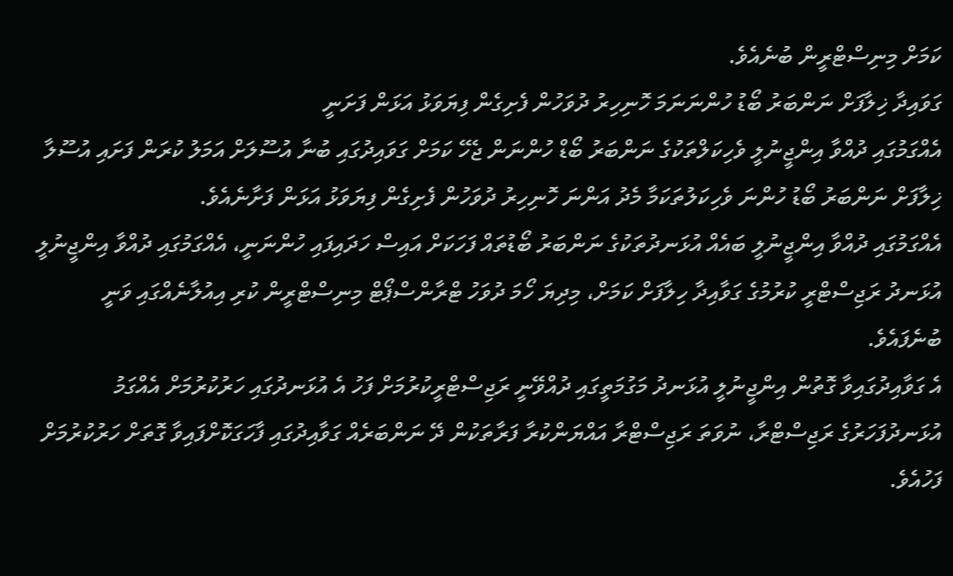ކަމަށް މިނިސްޓްރީން ބުނެއެވެ.
ގަވައިދާ ޚިލާފަށް ނަންބަރު ބޯޑު ހުންނަނަމަ ހޮނިހިރު ދުވަހުން ފެށިގެން ފިޔަވަޅު އަޅަން ފަށަނީ
އެއްގަމުގައި ދުއްވާ އިންޖީނުލީ ވެހިކަލްތަކުގެ ނަންބަރު ބޯޑް ހުންނަން ޖެހޭ ކަމަށް ގަވައިދުގައި ބުނާ އުސޫލަށް އަމަލު ކުރަން ފަށައި އުސޫލާ ޚިލާފަށް ނަންބަރު ބޯޑު ހުންނަ ވެހިކަލުތަކަމާ މެދު އަންނަ ހޮނިހިރު ދުވަހުން ފެށިގެން ފިޔަވަޅު އަޅަން ފަށާނެއެވެ.
އެއްގަމުގައި ދުއްވާ އިންޖީނުލީ ބައެއް އުޅަނދުތަކުގެ ނަންބަރު ބޯޑުތައް ފަހަކަށް އައިސް ހަދައިފައި ހުންނަނީ، އެއްގަމުގައި ދުއްވާ އިންޖީނުލީ އުޅަނދު ރަޖިސްޓްރީ ކުރުމުގެ ގަވާއިދާ ހިލާފަށް ކަމަށް، މިދިޔަ ހޯމަ ދުވަހު ޓްރާންސްޕޯޓް މިނިސްޓްރީން ކުރި އިއުލާނެއްގައި ވަނީ ބުނެފައެވެ.
އެ ގަވާއިދުގައިވާ ގޮތުން އިންޖީނުލީ އުޅަނދު މަގުމަތީގައި ދުއްވޭނީ ރަޖިސްޓްރީކުރުމަށް ފަހު އެ އުޅަނދުގައި ހަރުކުރުމަށް އެއްގަމު އުޅަނދުފަހަރުގެ ރަޖިސްޓްރާ، ނުވަތަ ރަޖިސްޓްރާ އައްޔަންކުރާ ފަރާތަކުން ދޭ ނަންބަރެއް ގަވާއިދުގައި ފާހަގަކޮށްފައިވާ ގޮތަށް ހަރުކުރުމަށް ފަހުއެވެ.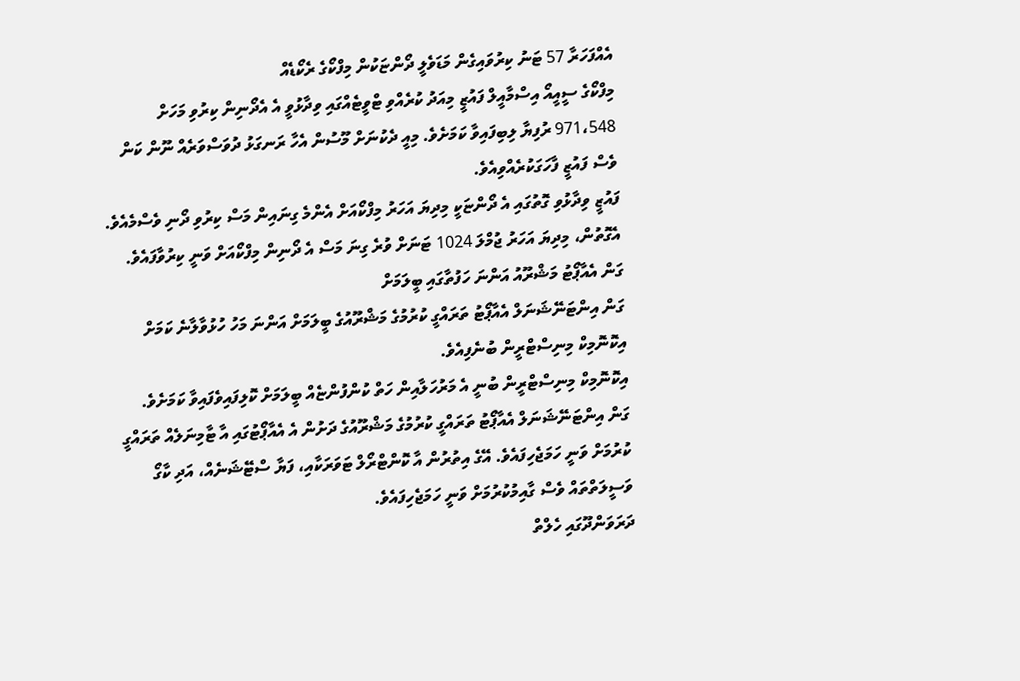އެއްފަހަރާ 57 ޓަނު ކިރުވައިގެން މަޑަވެލީ ދޯންޏަކުން މިފްކޯގެ ރެކޯޑެއް
މިފްކޯގެ ސީއީއޯ އިސްމާއީލް ފައުޒީ މިއަދު ކުރެއްވި ޓްވީޓެއްގައި ވިދާޅުވީ އެ އެދޯނިން ކިރުވި މަހަށް 971،548 ރުފިޔާ ލިބިފައިވާ ކަމަށެވެ. މިއީ ދެކުނަށް މޫސުން އެހާ ރަނގަޅު ދުވަސްވަރެއް ނޫން ކަން ވެސް ފައުޒީ ފާހަގަކުރެއްވިއެވެ.
ފައުޒީ ވިދާޅުވި ގޮތުގައި އެ ދޯންޏަކީ މިދިޔަ އަހަރު މިފްކޯއަށް އެންމެ ގިނައިން މަސް ކިރުވި ދޯނި ވެސްމެއެވެ. އެގޮތުން، މިދިޔަ އަހަރު ޖުމްލަ 1024 ޓަނަށް ވުރެ ގިނަ މަސް އެ ދޯނިން މިފްކޯއަށް ވަނީ ކިރުވާފައެވެ.
ގަން އެއާޕޯޓު މަޝްރޫއު އަންނަ ހަފުތާގައި ބީލަމަށް
ގަން އިންޓަނޭޝަނަލް އެއާޕޯޓު ތަރައްގީ ކުރުމުގެ މަޝްރޫއުގެ ބީލަމަށް އަންނަ މަހު ހުޅުވާލާނެ ކަމަށް އިކޮނޮމިކް މިނިސްޓްރީން ބުނެފިއެވެ.
އިކޮނޮމިކް މިނިސްޓްރީން ބުނީ އެ މަރުހަލާއިން ހަތް ކުންފުންޏެއް ބީލަމަށް ކޮލިފައިވެފައިވާ ކަމަށެވެ.
ގަން އިންޓަނޭޝަނަލް އެއާޕޯޓު ތަރައްގީ ކުރުމުގެ މަޝްރޫއުގެ ދަށުން އެ އެއާޕޯޓުގައި އާ ޓާމިނަލެއް ތަރައްގީ ކުރުމަށް ވަނީ ހަމަޖެހިފައެވެ. އޭގެ އިތުރުން އާ ކޮންޓްރޯލް ޓަވަރަކާއި، ފަޔާ ސްޓޭޝަނެއް، އަދި ކާގޯ ވަސީލަތްތައް ވެސް ގާއިމުކުރުމަށް ވަނީ ހަމަޖެހިފައެވެ.
ދަރަވަންދޫގައި ހެލްތް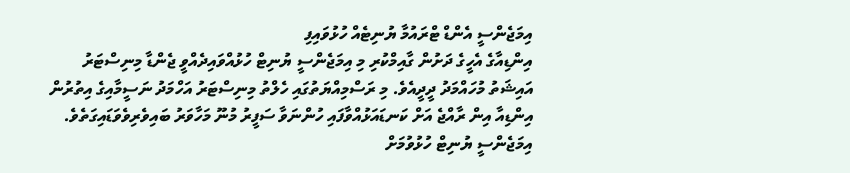އިމަޖެންސީ އެންޑް ޓްރައުމާ ޔުނިޓެއް ހުޅުވައިފި
އިންޑިއާގެ އެހީގެ ދަށުން ގާއިމްކުރި މި އިމަޖެންސީ ޔުނިޓް ހުޅުއްވައިދެއްވީ ޖެންޑާ މިނިސްޓަރު އައިޝަތު މުހައްމަދު ދީދީއެވެ. މި ރަސްމިއްޔަތުގައި ހެލްތު މިނިސްޓަރު އަހްމަދު ނަސީމާއިގެ އިތުރުން އިންޑިއާ އިން ރާއްޖެ އަށް ކަނޑައަޅުއްވާފައި ހުންނަވާ ސަފީރު މުނޫ މަހާވަރު ބައިވެރިވެވަޑައިގަތެވެ.
އިމަޖެންސީ ޔުނިޓް ހުޅުވުމަށް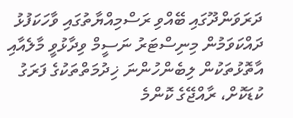ދަރަވަންދޫގައި ބޭއްވި ރަސްމިއްޔާތުގައި ވާހަކަފުޅު ދައްކަވަމުން މިނިސްޓަރު ނަސީމް ވިދާޅުވީ މާލެއާއި އާތޮޅުތަކުން ލިބެންހުންނަ ޚިދުމަތްތަކުގެ ފަރަގު ކުޑަކޮށް، ރާއްޖޭގެ ކޮންމެ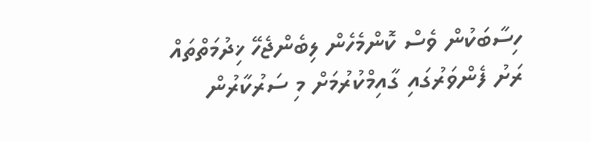ހިސާބަކުން ވެސް ކޮންމެހެން ލިބެންޖެހޭ ޚިދުމަތްތައް ރަށު ފެންވަރުގައި ގާއިމްކުރުމަށް މި ސަރުކާރުން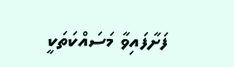ފަށާފައިވާ މަސައްކަތަކީ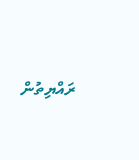ރައްޔިތުން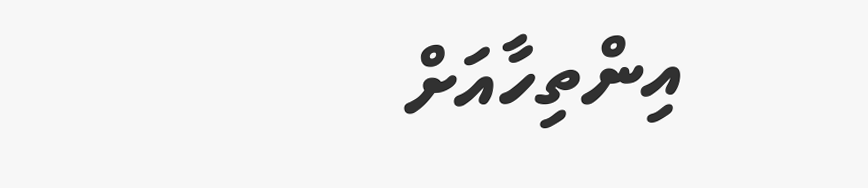އިންތިހާއަށް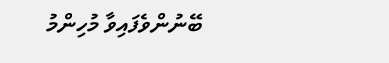ބޭނުންވެފައިވާ މުހިންމު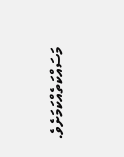މަސައްކަތެއްކަމަށެވެ.